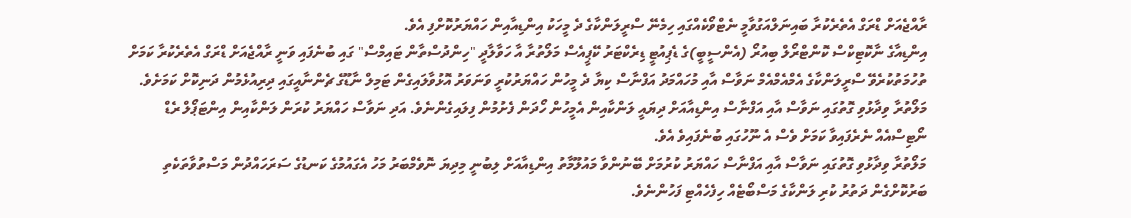ރާއްޖެއަށް ޑްރަގް އެތެރެކުރާ ބައިނަލްއަގުވާމީ ނެޓްވޯކެއްގައި ހިމެނޭ ސްރީލަންކާގެ ދެ މީހަކު އިންޑިއާއިން ހައްޔަރުކޮށްފި އެވެ.
އިންޑިއާގެ ނާކޮޓިކްސް ކޮންޓްރޯލް ބިއުރޯ (އެންސީބީ)ގެ ޑެޕިއުޓީ ޑިރެކްޓަރު ކޭޕީއެސް މަލޯތުރާ އާ ހަވާލާދީ "ހިންދުސްތާން ޓައިމްސް" ގައި ބުނެފައި ވަނީ ރާއްޖެއަށް ޑްރަގް އެތެރެކުރާ ކަމަށް ތުހުމަތުކުރެވޭ ސްރީލަންކާގެ އެމްއެމްއެމް ނަވާސް އާއި މުހައްމަދު އަފްނާސް ކިޔާ ދެ މީހުން ހައްޔަރުކުރީ ވަނަވަރު އޮޅުވާލައިގެން ޓަމިލް ނާޑޫގެ ޗެންނާއީގައި ދިރިއުޅެމުން ދަނިކޮށް ކަމަށެވެ.
މަލޯތުރާ ވިދާޅުވި ގޮތުގައި ނަވާސް އާއި އަފްނާސް އިންޑިއާއަށް ދިޔައީ ލަންކާއިން އެމީހުން ހޯދަން ފެށުމުން ފިލައިގެންނެވެ. އަދި ނަވާސް ހައްޔަރު ކުރަން ލަންކާއިން އިންޓަޕޯލް ރެޑް ނޯޓިސްއެއް ނެރެފައިވާ ކަމަށް ވެސް އެ ނޫހުގައި ބުނެފައިވެ އެވެ.
މަލޯތުރާ ވިދާޅުވި ގޮތުގައި ނަވާސް އާއި އަފްނާސް ހައްޔަރު ކުރުމަށް ބޭނުންވާ މައުލޫމާތު އިންޑިއާއަށް ލިބުނީ މިދިޔަ ނޮވެމްބަރު މަހު އެގައުމުގެ ކަނޑުގެ ސަރަހައްދުން މަސްތުވާތަކެތި ބަރުކޮށްގެން ދަތުރު ކުރި ލަންކާގެ މަސްބޯޓެއް ހިފެހެއްޓި ފަހުންނެވެ.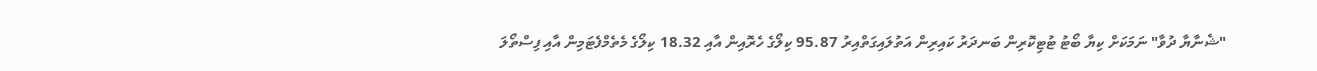"ޝެނާޔާ ދުވާ" ނަމަކަށް ކިޔާ ބޯޓު ޓުޓިކޮރިން ބަނދަރު ކައިރިން އަތުލައިގަތްއިރު 95.87 ކިލޯގެ ހެރޮއިން އާއި 18.32 ކިލޯގެ މެތެމްފެޓަމިން އާއި ފިސްތޯލަ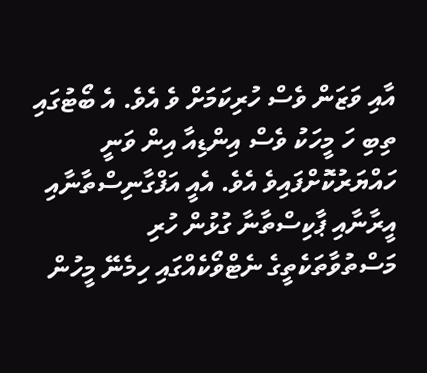އާއި ވަޒަން ވެސް ހުރިކަމަށް ވެ އެވެ. އެ ބޯޓުގައި ތިބި ހަ މީހަކު ވެސް އިންޑިއާ އިން ވަނީ ހައްޔަރުކޮށްފައިވެ އެވެ. އެއީ އަފްގާނިސްތާނާއި އީރާނާއި ޕާކިސްތާނާ ގުޅުން ހުރި މަސްތުވާތަކެތީގެ ނެޓްވޯކެއްގައި ހިމެނޭ މީހުން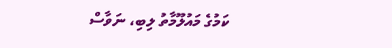ކަމުގެ މައުލޫމާތު ލިބި، ނަވާސް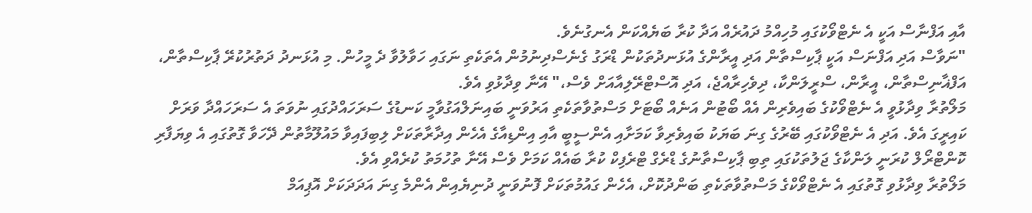އާއި އަފްނާސް އަކީ އެ ނެޓްވޯކުގައި މުހިއްމު ދައުރެއް އަދާ ކުރާ ބަޔެއްކަން އެނގުނެވެ.
"ނަވާސް އަދި އަފްނަސް އަކީ ޕާކިސްތާން އަދި އީރާންގެ އުޅަނދުތަކުން ޑްރަގު ގެނެސްދިނުމުން އެތަކެތި ނަގައި ހަވާލުވާ ދެ މީހުން. މި އުޅަނދު ދަތުރުކުރޭ ޕާކިސްތާން، އަފްޣާނިސްތާން، އީރާން، ސްރީލަންކާ، ދިވެހިރާއްޖެ، އަދި އޮސްޓްރޭލިއާއަށް ވެސް،" އޭނާ ވިދާޅުވި އެވެ.
މަލޯތުރާ ވިދާޅުވީ އެ ނެޓްވޯކުގެ ބައިވެރިން އެއް ބޯޓުން އަނެއް ބޯޓަށް މަސްތުވާތަކެތި އަރުވަނީ ބައިނަލްއަގުވާމީ ކަނޑުގެ ސަރަހައްދުގައި ނުވަތަ އެ ސަރަހައްދާ ވަރަށް ކައިރީގަ އެވެ. އަދި އެ ނެޓްވޯކުގައި ބޭރުގެ ގިނަ ބަޔަކު ބައިވެރިވާ ކަމަށާއި އެންސީބީ އާއި އިންޑިއާގެ އެހެން އިދާރާތަކަށް ލިބިފައިވާ މައުލޫމާތުން ދޭހަވާ ގޮތުގައި އެ ވިޔަފާރި ކޮންޓްރޯލް ކުރަނީ ލަންކާގެ ޖަލުތަކުގައި ތިބި ޕާކިސްތާނުގެ ޑްރެގް ޓްރެފިކް ކުރާ ބައެއް ކަމަށް ވެސް އޭނާ ތުހުމަތު ކުރެއްވި އެވެ.
މަލޯތުރާ ވިދާޅުވި ގޮތުގައި އެ ނެޓްވޯކްގެ މަސްތުވާތަކެތި ބަންދުކޮށް، އެހެން ގައުމުތަކަށް ފޮނުވަނީ ދުނިޔެއިން އެންމެ ގިނަ އަދަދަކަށް އޮޕިއަމް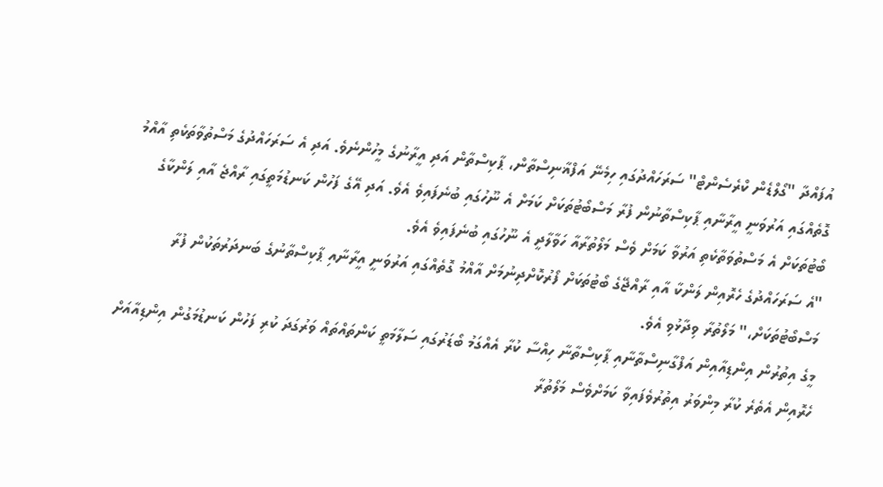އުފައްދާ "ގޯލްޑެން ކްރެސެންޓް" ސަރަހައްދުގައި ހިމެނޭ އަފްޣާނިސްތާން، ޕާކިސްތާން އަދި އީރާނުގެ މީހުންނެވެ. އަދި އެ ސަރަހައްދުގެ މަސްތުވާތަކެތި އާއްމު ގޮތެއްގައި އަރުވަނީ އީރާނާއި ޕާކިސްތާނުން ފުރާ މަސްބޯޓުތަކަށް ކަމަށް އެ ނޫހުގައި ބުނެފައިވެ އެވެ. އަދި އޭގެ ފަހުން ކަނޑުމަތީގައި ރާއްޖެ އާއި ލަންކާގެ ބޯޓުތަކަށް އެ މަސްތުވަތާކެތި އަރުވާ ކަމަށް ވެސް މަލޯތުރާއާ ހަވާލާދީ އެ ނޫހުގައި ބުނެފައިވެ އެވެ.
"އެ ސަރަހައްދުގެ ހެރޮއިން ލަންކާ އާއި ރާއްޖޭގެ ބޯޓުތަކަށް ފޯރުކޮށްދިނުމަށް އާއްމު ގޮތެއްގައި އަރުވަނީ އީރާނާއި ޕާކިސްތާނުގެ ބަނދަރުތަކުން ފުރާ މަސްބޯޓުތަކަށް،" މަލޯތުރާ ވިދާޅުވި އެވެ.
މީގެ އިތުރުން އިންޑިއާއިން އަފްގާނިސްތާނާއި ޕާކިސްތާނާ ހިއްސާ ކުރާ އެއްގަމު ބޯޑަރުގައި ސަލާމަތީ ކަންތައްތައް ވަރުގަދަ ކުރި ފަހުން ކަނޑުމަގުން އިންޑިއާއަށް ހެރޮއިން އެތެރެ ކުރާ މިންވަރު އިތުރުވެފައިވާ ކަމަށްވެސް މަލޯތުރާ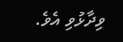ވިދާޅުވި އެވެ.